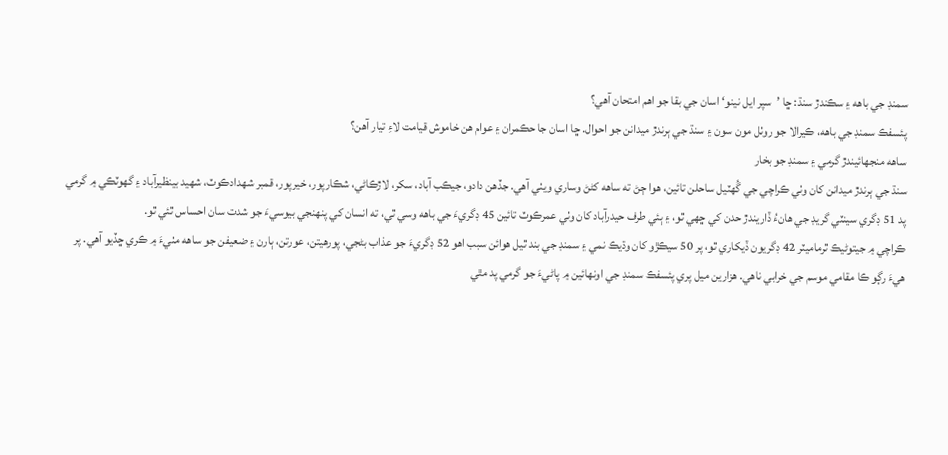سمنڊ جي باهه ۽ سڪندڙ سنڌ: ڇا ’سپر ايل نينو‘ اسان جي بقا جو اھم امتحان آهي؟
پئسفڪ سمنڊ جي باهه، ڪيرالا جو روٺل مون سون ۽ سنڌ جي ٻرندڙ ميدانن جو احوال. ڇا اسان جا حڪمران ۽ عوام هن خاموش قيامت لاءِ تيار آهن؟
ساهه منجهائيندڙ گرمي ۽ سمنڊ جو بخار
سنڌ جي ٻرندڙ ميدانن کان وٺي ڪراچي جي گُهٽيل ساحلن تائين، هوا ڄڻ ته ساهه کڻڻ وساري ويٺي آهي. جڏهن دادو، جيڪب آباد، سکر، لاڙڪاڻي، شڪارپور، خيرپور، قمبر شهدادڪوٽ، شهيد بينظيرآباد ۽ گهوٽڪي ۾ گرمي پد 51 ڊگري سينٽي گريڊ جي هانءُ ڏاريندڙ حدن کي ڇهي ٿو، ۽ ٻئي طرف حيدرآباد کان وٺي عمرڪوٽ تائين 45 ڊگريءَ جي باهه وسي ٿي، ته انسان کي پنهنجي بيوسيءَ جو شدت سان احساس ٿئي ٿو.
ڪراچي ۾ جيتوڻيڪ ٿرماميٽر 42 ڊگريون ڏيکاري ٿو، پر 50 سيڪڙو کان وڌيڪ نمي ۽ سمنڊ جي بند ٿيل هوائن سبب اهو 52 ڊگريءَ جو عذاب بڻجي، پورهيتن، عورتن، ٻارن ۽ ضعيفن جو ساهه مٺيءَ ۾ ڪري ڇڏيو آهي. پر هيءَ رڳو ڪا مقامي موسم جي خرابي ناهي. هزارين ميل پري پئسفڪ سمنڊ جي اونهائين ۾ پاڻيءَ جو گرمي پد مٿي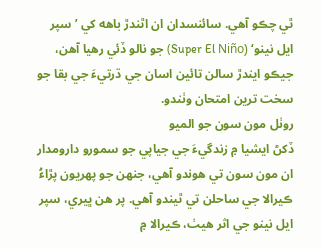ٿي چڪو آهي. سائنسدان ان اٿندڙ باهه کي ’سپر ايل نينو‘ (Super El Niño) جو نالو ڏئي رهيا آهن، جيڪو ايندڙ سالن تائين اسان جي ڌرتيءَ جي بقا جو سخت ترين امتحان وٺندو.
روٺل مون سون جو الميو
ڏکڻ ايشيا ۾ زندگيءَ جي جياپي جو سمورو دارومدار ان مون سون تي هوندو آهي، جنهن جو پهريون پڙاءُ ڪيرالا جي ساحلن تي ٿيندو آهي. پر هن ڀيري، سپر ايل نينو جي اثر هيٺ، ڪيرالا ۾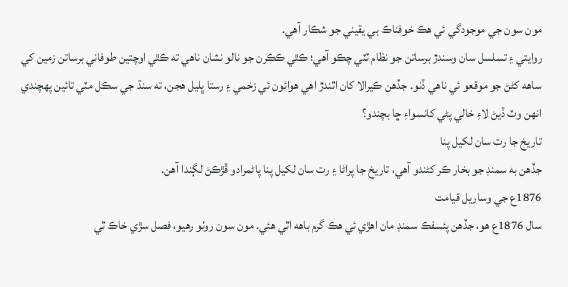مون سون جي موجودگي ئي هڪ خوفناڪ بي يقيني جو شڪار آهي.
روايتي ۽ تسلسل سان وسندڙ برساتن جو نظام ٽٽي چڪو آهي؛ ڪٿي ڪڪرن جو نالو نشان ناهي ته ڪٿي اوچتين طوفاني برساتن زمين کي ساهه کڻڻ جو موقعو ئي ناهي ڏنو. جڏهن ڪيرالا کان اٿندڙ اهي هوائون ئي زخمي ۽ رستا ڀليل هجن، ته سنڌ جي سڪل مٽي تائين پهچندي انهن وٽ ڏيڻ لاءِ خالي پڻي کانسواءِ ڇا بچندو؟
تاريخ جا رت سان لکيل پنا
جڏهن به سمنڊ جو بخار ڪر کڻندو آهي، تاريخ جا پراڻا ۽ رت سان لکيل پنا پاڻمرادو ڦڙڪڻ لڳندا آهن.
1876ع جي وساريل قيامت
سال 1876ع هو، جڏهن پئسفڪ سمنڊ مان اهڙي ئي هڪ گرم باهه اٿي هئي. مون سون روٺو رهيو، فصل سڙي خاڪ ٿي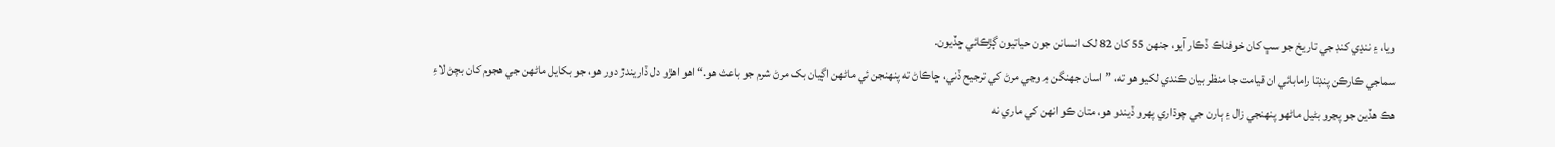ويا، ۽ ننڍي کنڊ جي تاريخ جو سڀ کان خوفناڪ ڏڪار آيو، جنهن 55 کان 82 لک انسانن جون حياتيون ڳڙڪائي ڇڏيون.
سماجي ڪارڪن پنڊتا رامابائي ان قيامت جا منظر بيان ڪندي لکيو هو ته، ”اسان جهنگن ۾ وڃي مرڻ کي ترجيح ڏني، ڇاڪاڻ ته پنهنجن ئي ماڻهن اڳيان بک مرڻ شرم جو باعث هو.“ اهو اهڙو دل ڏاريندڙ دور هو، جو بکايل ماڻهن جي هجوم کان بچڻ لاءِ هڪ هڏين جو پڃرو بڻيل ماڻهو پنهنجي زال ۽ ٻارن جي چوڌاري پهرو ڏيندو هو، متان ڪو انهن کي ماري نه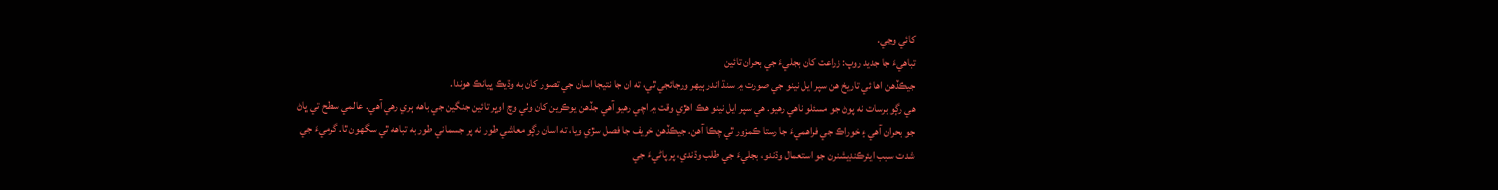کائي وڃي.
تباهيءَ جا جديد روپ: زراعت کان بجليءَ جي بحران تائين
جيڪڏهن اها ئي تاريخ هن سپر ايل نينو جي صورت ۾ سنڌ اندر ٻيهر ورجائجي ٿي، ته ان جا نتيجا اسان جي تصور کان به وڌيڪ ڀيانڪ هوندا.
هي رڳو برسات نه پوڻ جو مسئلو ناهي رهيو. هي سپر ايل نينو هڪ اهڙي وقت ۾ اچي رهيو آهي جڏهن يوڪرين کان وٺي وچ اوڀر تائين جنگين جي باهه ٻري رهي آهي. عالمي سطح تي ڀاڻ جو بحران آهي ۽ خوراڪ جي فراهميءَ جا رستا ڪمزور ٿي چڪا آهن. جيڪڏهن خريف جا فصل سڙي ويا، ته اسان رڳو معاشي طور نه پر جسماني طور به تباهه ٿي سگھون ٿا. گرميءَ جي شدت سبب ايئرڪنڊيشنرن جو استعمال وڌندو، بجليءَ جي طلب وڌندي، پر پاڻيءَ جي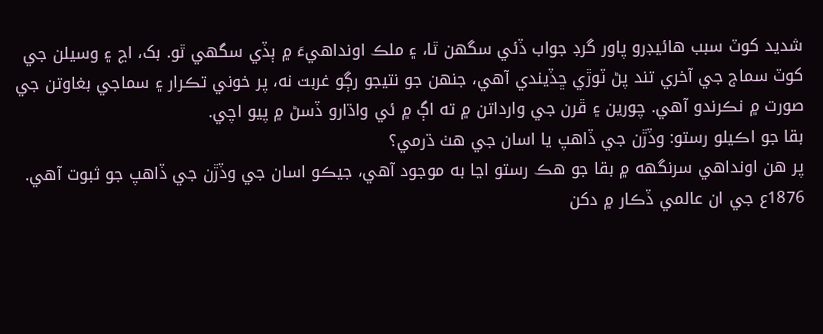شديد کوٽ سبب هائيڊرو پاور گرڊ جواب ڏئي سگھن ٿا، ۽ ملڪ اونداهيءَ ۾ ٻڏي سگهي ٿو. بک، اڃ ۽ وسيلن جي کوٽ سماج جي آخري تند پڻ ٽوڙي ڇڏيندي آهي، جنهن جو نتيجو رڳو غربت نه، پر خوني تڪرار ۽ سماجي بغاوتن جي صورت ۾ نڪرندو آهي. چورين ۽ ڦرن جي وارداتن ۾ ته اڳ ۾ ئي واڌارو ڏسڻ ۾ پيو اچي.
بقا جو اڪيلو رستو: وڏڙن جي ڏاهپ يا اسان جي هٺ ڌرمي؟
پر هن اونداهي سرنگهه ۾ بقا جو هڪ رستو اڃا به موجود آهي، جيڪو اسان جي وڏڙن جي ڏاهپ جو ثبوت آهي.
1876ع جي ان عالمي ڏڪار ۾ دکن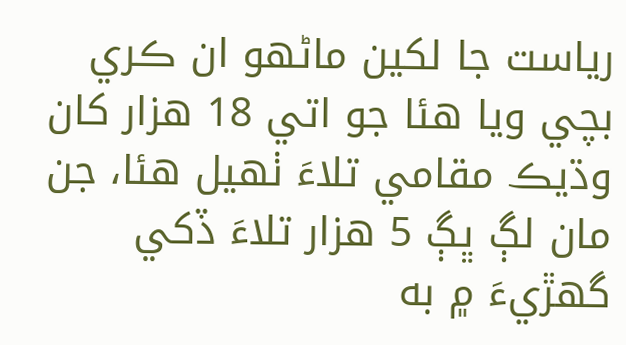رياست جا لکين ماڻهو ان ڪري بچي ويا هئا جو اتي 18 هزار کان وڌيڪ مقامي تلاءَ ٺهيل هئا، جن مان لڳ ڀڳ 5 هزار تلاءَ ڏکي گهڙيءَ ۾ به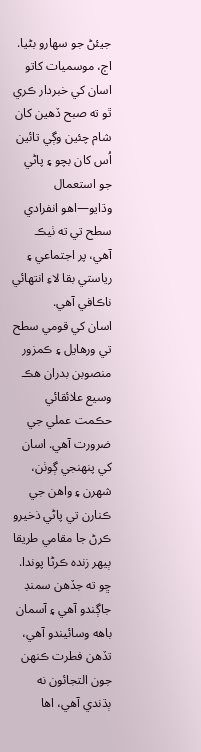جيئڻ جو سهارو بڻيا. اڄ، موسميات کاتو اسان کي خبردار ڪري ٿو ته صبح ڏهين کان شام چئين وڳي تائين اُس کان بچو ۽ پاڻي جو استعمال وڌايو—اهو انفرادي سطح تي ته ٺيڪ آهي، پر اجتماعي ۽ رياستي بقا لاءِ انتهائي ناڪافي آهي.
اسان کي قومي سطح تي ورهايل ۽ ڪمزور منصوبن بدران هڪ وسيع علائقائي حڪمت عملي جي ضرورت آهي. اسان کي پنهنجي ڳوٺن، شهرن ۽ واهن جي ڪنارن تي پاڻي ذخيرو ڪرڻ جا مقامي طريقا ٻيهر زنده ڪرڻا پوندا. ڇو ته جڏهن سمنڊ جاڳندو آهي ۽ آسمان باهه وسائيندو آهي، تڏهن فطرت ڪنهن جون التجائون نه ٻڌندي آهي، اها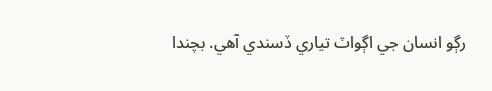رڳو انسان جي اڳواٽ تياري ڏسندي آهي. بچندا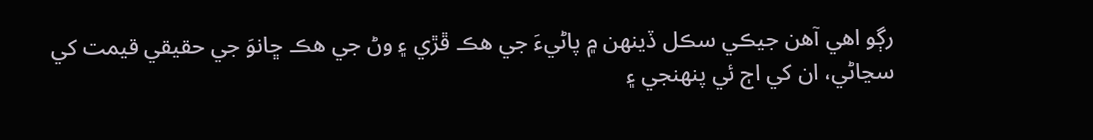رڳو اهي آهن جيڪي سڪل ڏينهن ۾ پاڻيءَ جي هڪ ڦڙي ۽ وڻ جي هڪ ڇانوَ جي حقيقي قيمت کي سڃاڻي، ان کي اڄ ئي پنهنجي ۽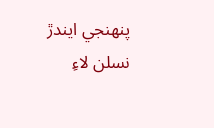پنهنجي ايندڙ نسلن لاءِ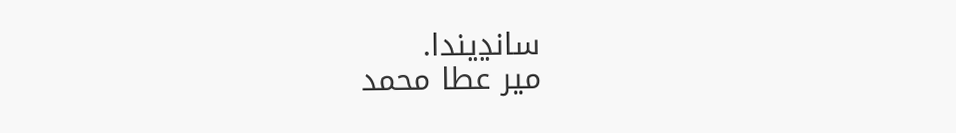سانڍيندا.
مير عطا محمد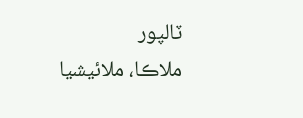ٽالپور
ملاڪا، ملائيشيا